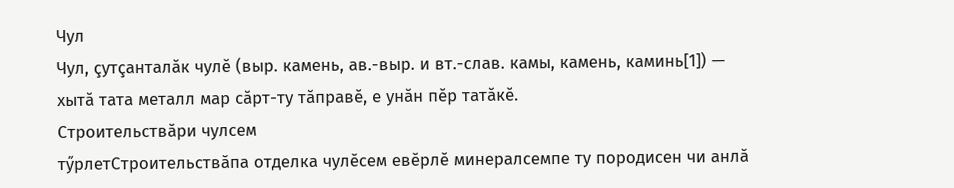Чул
Чул, çутçанталăк чулĕ (выр. камень, ав.-выр. и вт.-слав. камы, камень, каминь[1]) — хытă тата металл мар сăрт-ту тăправĕ, е унăн пĕр татăкĕ.
Строительствӑри чулсем
тӳрлетСтроительствӑпа отделка чулӗсем евӗрлӗ минералсемпе ту породисен чи анлӑ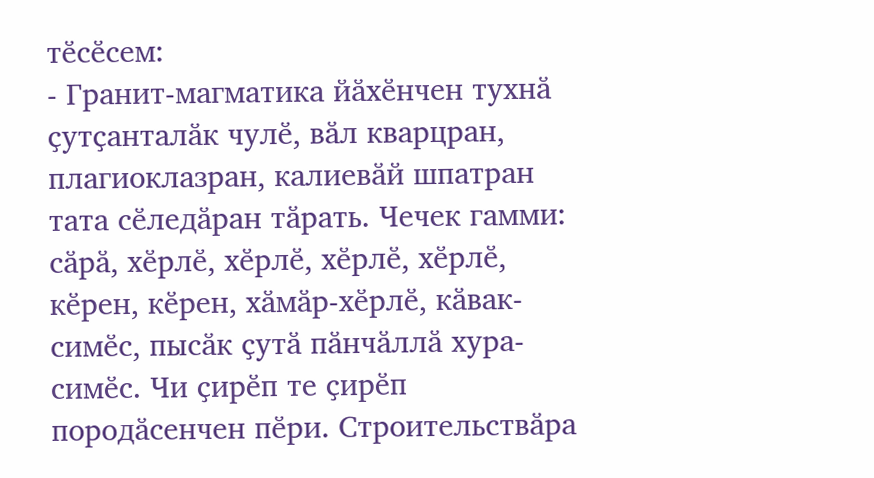тӗсӗсем:
- Гранит-магматика йӑхӗнчен тухнӑ ҫутҫанталӑк чулӗ, вӑл кварцран, плагиоклазран, калиевӑй шпатран тата сӗледӑран тӑрать. Чечек гамми: сӑрӑ, хӗрлӗ, хӗрлӗ, хӗрлӗ, хӗрлӗ, кӗрен, кӗрен, хӑмӑр-хӗрлӗ, кӑвак-симӗс, пысӑк ҫутӑ пӑнчӑллӑ хура-симӗс. Чи ҫирӗп те ҫирӗп породӑсенчен пӗри. Строительствӑра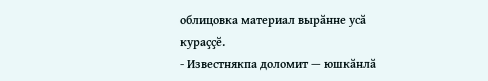облицовка материал вырӑнне усӑ кураҫҫӗ.
- Известнякпа доломит — юшкӑнлӑ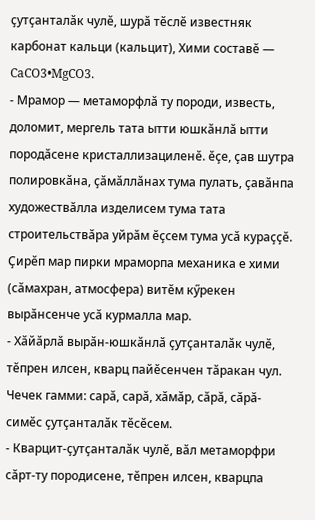ҫутҫанталӑк чулӗ, шурӑ тӗслӗ известняк карбонат кальци (кальцит), Хими составӗ — CaCO3•MgCO3.
- Мрамор — метаморфлӑ ту породи, известь, доломит, мергель тата ытти юшкӑнлӑ ытти породӑсене кристаллизациленӗ. ӗҫе, ҫав шутра полировкӑна, ҫӑмӑллӑнах тума пулать, ҫавӑнпа художествӑлла изделисем тума тата строительствӑра уйрӑм ӗҫсем тума усӑ кураҫҫӗ. Ҫирӗп мар пирки мраморпа механика е хими (сӑмахран, атмосфера) витӗм кӳрекен вырӑнсенче усӑ курмалла мар.
- Хӑйӑрлӑ вырӑн-юшкӑнлӑ ҫутҫанталӑк чулӗ, тӗпрен илсен, кварц пайӗсенчен тӑракан чул. Чечек гамми: сарӑ, сарӑ, хӑмӑр, сӑрӑ, сӑрӑ-симӗс ҫутҫанталӑк тӗсӗсем.
- Кварцит-ҫутҫанталӑк чулӗ, вӑл метаморфри сӑрт-ту породисене, тӗпрен илсен, кварцпа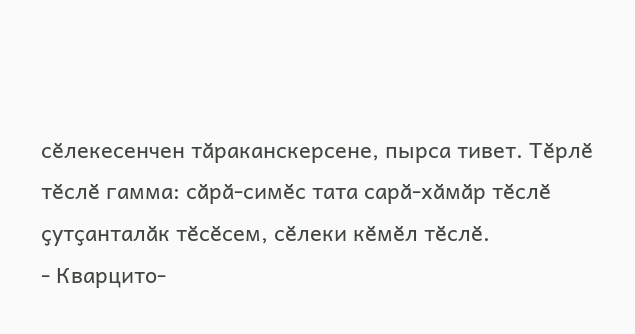сӗлекесенчен тӑраканскерсене, пырса тивет. Тӗрлӗ тӗслӗ гамма: сӑрӑ-симӗс тата сарӑ-хӑмӑр тӗслӗ ҫутҫанталӑк тӗсӗсем, сӗлеки кӗмӗл тӗслӗ.
- Кварцито-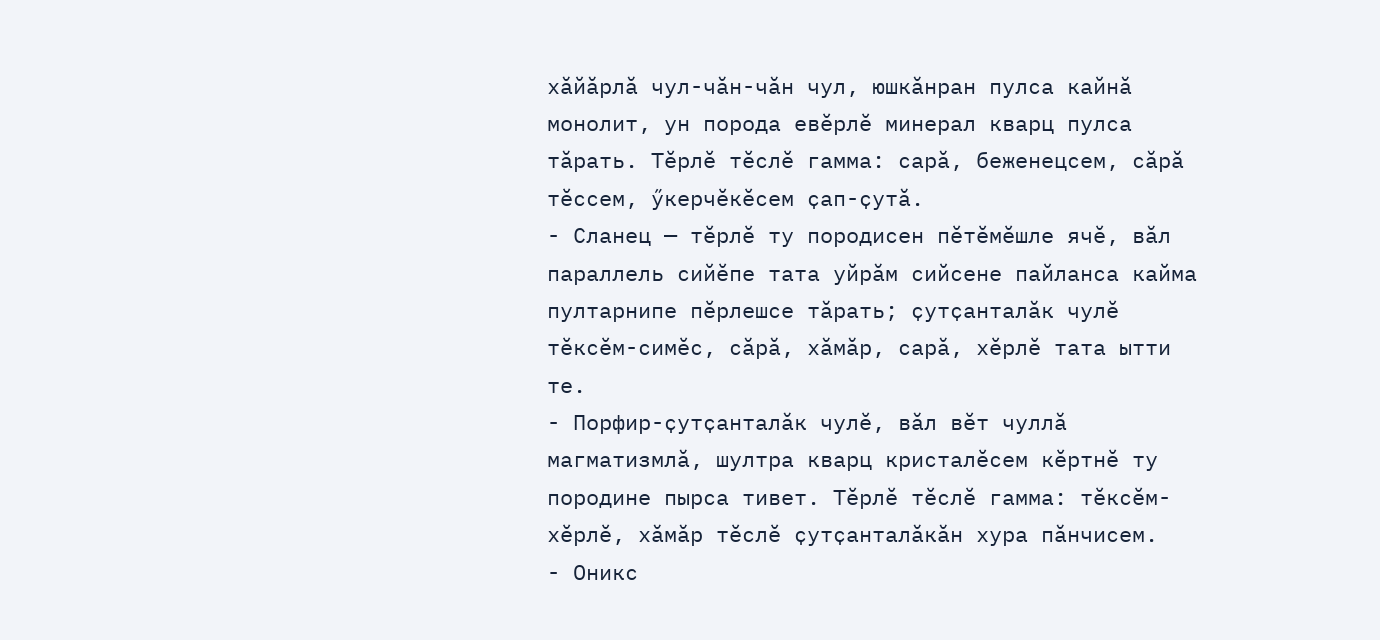хӑйӑрлӑ чул-чӑн-чӑн чул, юшкӑнран пулса кайнӑ монолит, ун порода евӗрлӗ минерал кварц пулса тӑрать. Тӗрлӗ тӗслӗ гамма: сарӑ, беженецсем, сӑрӑ тӗссем, ӳкерчӗкӗсем ҫап-ҫутӑ.
- Сланец — тӗрлӗ ту породисен пӗтӗмӗшле ячӗ, вӑл параллель сийӗпе тата уйрӑм сийсене пайланса кайма пултарнипе пӗрлешсе тӑрать; ҫутҫанталӑк чулӗ тӗксӗм-симӗс, сӑрӑ, хӑмӑр, сарӑ, хӗрлӗ тата ытти те.
- Порфир-ҫутҫанталӑк чулӗ, вӑл вӗт чуллӑ магматизмлӑ, шултра кварц кристалӗсем кӗртнӗ ту породине пырса тивет. Тӗрлӗ тӗслӗ гамма: тӗксӗм-хӗрлӗ, хӑмӑр тӗслӗ ҫутҫанталӑкӑн хура пӑнчисем.
- Оникс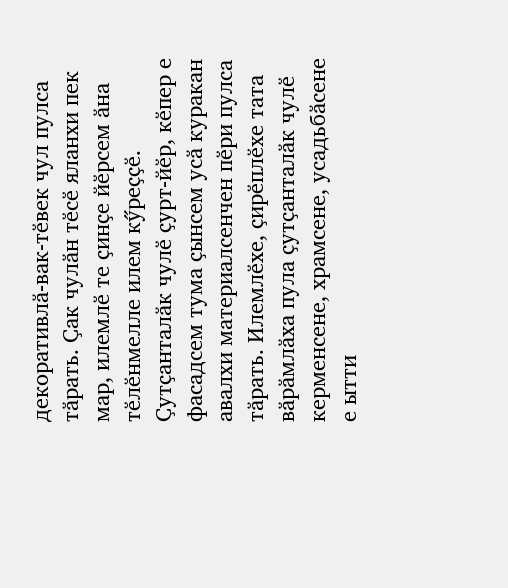декоративлӑ-вак-тӗвек чул пулса тӑрать. Ҫак чулӑн тӗсӗ яланхи пек мар, илемлӗ те ҫинҫе йӗрсем ӑна тӗлӗнмелле илем кӳреҫҫӗ.
Ҫутҫанталӑк чулӗ ҫурт-йӗр, кӗпер е фасадсем тума ҫынсем усӑ куракан авалхи материалсенчен пӗри пулса тӑрать. Илемлӗхе, ҫирӗплӗхе тата вӑрӑмлӑха пула ҫутҫанталӑк чулӗ керменсене, храмсене, усадьбӑсене е ытти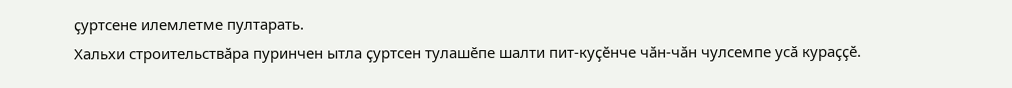ҫуртсене илемлетме пултарать.
Хальхи строительствӑра пуринчен ытла ҫуртсен тулашӗпе шалти пит-куҫӗнче чӑн-чӑн чулсемпе усӑ кураҫҫӗ.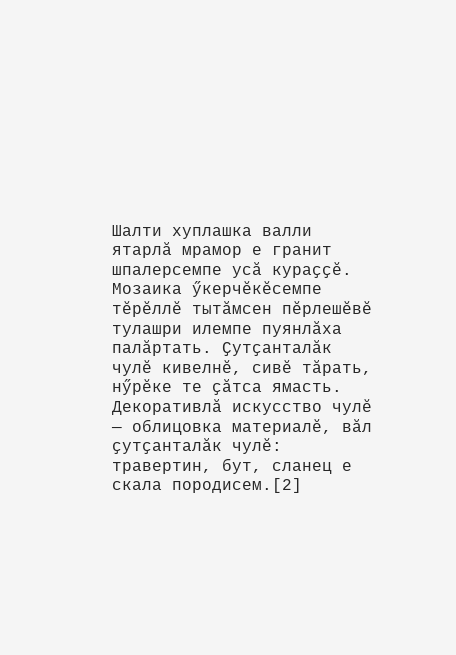Шалти хуплашка валли ятарлӑ мрамор е гранит шпалерсемпе усӑ кураҫҫӗ. Мозаика ӳкерчӗкӗсемпе тӗрӗллӗ тытӑмсен пӗрлешӗвӗ тулашри илемпе пуянлӑха палӑртать. Ҫутҫанталӑк чулӗ кивелнӗ, сивӗ тӑрать, нӳрӗке те ҫӑтса ямасть. Декоративлӑ искусство чулӗ — облицовка материалӗ, вӑл ҫутҫанталӑк чулӗ: травертин, бут, сланец е скала породисем.[2]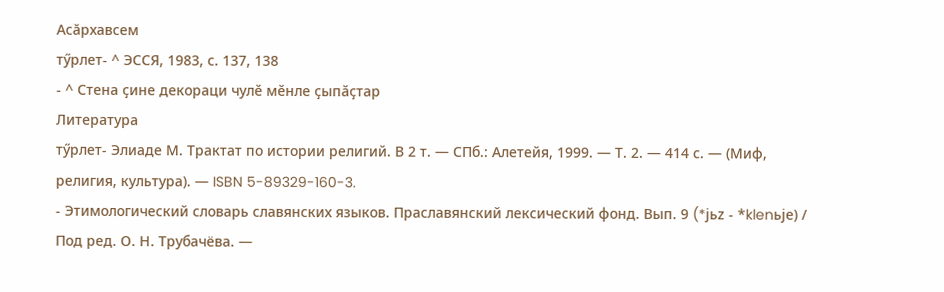Асăрхавсем
тӳрлет- ^ ЭССЯ, 1983, с. 137, 138
- ^ Стена ҫине декораци чулӗ мӗнле ҫыпӑҫтар
Литература
тӳрлет- Элиаде М. Трактат по истории религий. В 2 т. — СПб.: Алетейя, 1999. — Т. 2. — 414 с. — (Миф, религия, культура). — ISBN 5-89329-160-3.
- Этимологический словарь славянских языков. Праславянский лексический фонд. Вып. 9 (*jьz - *klenьje) / Под ред. О. Н. Трубачёва. —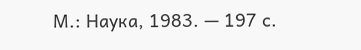М.: Наука, 1983. — 197 с.